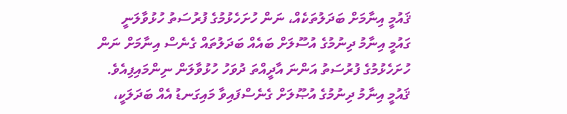ޤައުމީ އިނާމަށް ބަދަލުތަކެއް، ނަން ހުށަހެޅުމުގެ ފުރުސަތު ހުޅުވާލަނީ
ގައުމީ އިނާމު ދިނުމުގެ އުސޫލަށް ބައެއް ބަދަލުތައް ގެނެސް އިނާމަށް ނަން ހުށަހެޅުމުގެ ފުރުސަތު އަންނަ އާދީއްތަ ދުވަހު ހުޅުވާލަން ނިންމައިފިއެވެ.
ޤައުމީ އިނާމު ދިނުމުގެ އުޞޫލަށް ގެނެސްފައިވާ މައިގަނޑު އެއް ބަދަލަކީ،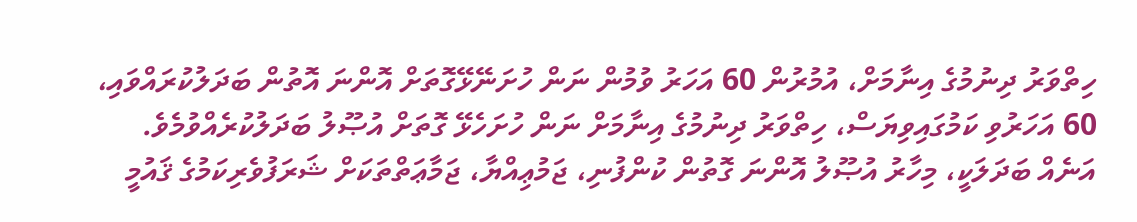ހިތްވަރު ދިނުމުގެ އިނާމަށް، އުމުރުން 60 އަހަރު ވުމުން ނަން ހުށަނޭޅޭގޮތަށް އޮންނަ އޮތުން ބަދަލުކުރައްވައި، 60 އަހަރުވި ކަމުގައިވިޔަސް، ހިތްވަރު ދިނުމުގެ އިނާމަށް ނަން ހުށަހެޅޭ ގޮތަށް އުޞޫލު ބަދަލުކުރެއްވުމެވެ.
އަނެއް ބަދަލަކީ، މިހާރު އުޞޫލު އޮންނަ ގޮތުން ކުންފުނި، ޖަމުޢިއްޔާ، ޖަމާޢަތްތަކަށް ޝަރަފުވެރިކަމުގެ ޤައުމީ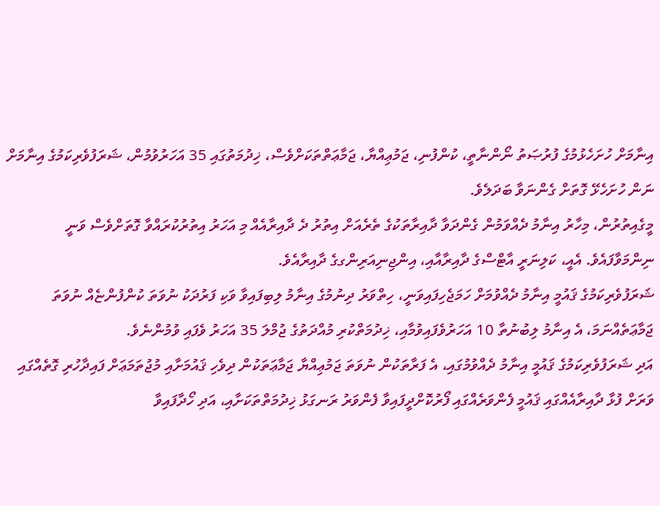އިނާމަށް ހުށަހެޅުމުގެ ފުރުޞަތު ނޯންނާތީ، ކުންފުނި، ޖަމުޢިއްޔާ، ޖަމާޢަތްތަކަށްވެސް، ޚިދުމަތުގައި 35 އަހަރުވުމުން، ޝަރަފުވެރިކަމުގެ އިނާމަށް ނަން ހުށަހެޅޭ ގޮތަށް ގެންނަވާ ބަދަލެވެ.
މީގެއިތުރުން، މިހާރު އިނާމު ދެއްވަމުން ގެންދަވާ ދާއިރާތަކުގެ ތެރެއަށް އިތުރު ދެ ދާއިރާއެއް މި އަހަރު އިތުރުކުރައްވާ ގޮތަށްވެސް ވަނީ ނިންމަވާފައެވެ. އެއީ، ކަލިނަރީ އާޓްސްގެ ދާއިރާއާއި، އިންޖިނިއަރިންގގެ ދާއިރާއެވެ.
ޝަރަފުވެރިކަމުގެ ޤައުމީ އިނާމު ދެއްވުމަށް ހަމަޖެހިފައިވަނީ، ހިތްވަރު ދިނުމުގެ އިނާމު ލިބިފައިވާ ވަކި ފަރުދަކު ނުވަތަ ކުންފުންޏެއް ނުވަތަ ޖަމާޢަތެއްނަމަ، އެ އިނާމު ލިބުނުތާ 10 އަހަރުވެފައިވުމާއި، ޚިދުމަތްކުރި މުއްދަތުގެ ޖުމްލަ 35 އަހަރު ވެފައި ވުމުންނެވެ.
އަދި ޝަރަފުވެރިކަމުގެ ޤައުމީ އިނާމު ދެއްވުމުގައި، އެ ފަރާތަކުން ނުވަތަ ޖަމުޢިއްޔާ ޖަމާޢަތަކުން ދިވެހި ޤައުމަށާއި މުޖުތަމަޢަށް ފައިދާހުރި ގޮތެއްގައި ވަރަށް ފުޅާ ދާއިރާއެއްގައި ޤައުމީ ފެންވަރެއްގައި ފޯރުކޮށްދީފައިވާ ފެންވަރު ރަނގަޅު ޚިދުމަތްތަކަށާއި، އަދި ހޯދާފައިވާ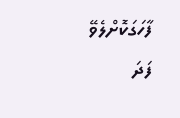ފާހަގަކޮށްލެވޭ ފަދަ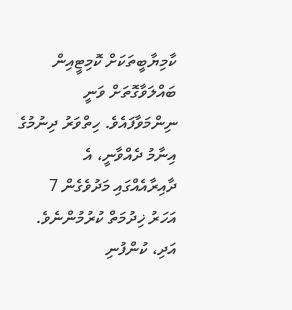ކާމިޔާބީތަކަށް ކޮމިޓީއިން ބައްލަވާގޮތަށް ވަނީ ނިންމަވާފައެވެ. ހިތްވަރު ދިނުމުގެ އިނާމު ދެއްވާނީ، އެ ދާއިރާއެއްގައި މަދުވެގެން 7 އަހަރު ޚިދުމަތް ކުރުމުންނެވެ. އަދި، ކުންފުނި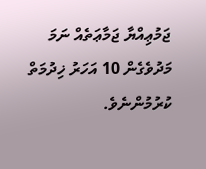ޖަމުޢިއްޔާ ޖަމާޢަތެއް ނަމަ މަދުވެގެން 10 އަހަރު ޚިދުމަތް ކުރުމުންނެވެ.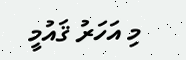މި އަހަރު ޤައުމީ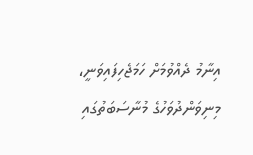އިނާމު ދެއްވުމަށް ހަމަޖެހިފައިވަނީ، މިނިވަންދުވަހުގެ މުނާސަބަތުގައި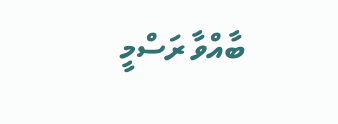ބާއްވާ ރަސްމީ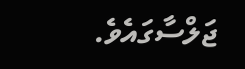ޖަލްސާގައެވެ.